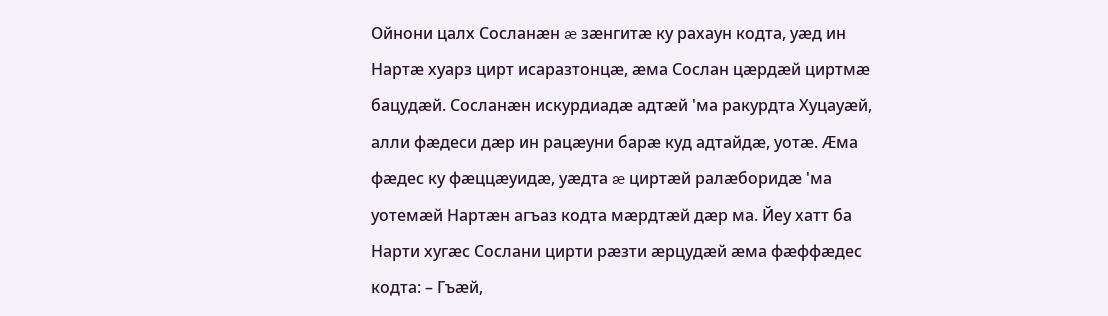Ойнони цалх Сосланæн æ зæнгитæ ку рахаун кодта, уæд ин Нартæ хуарз цирт исаразтонцæ, æма Сослан цæрдæй циртмæ бацудæй. Сосланæн искурдиадæ адтæй 'ма ракурдта Хуцауæй, алли фæдеси дæр ин рацæуни барæ куд адтайдæ, уотæ. Æма фæдес ку фæццæуидæ, уæдта æ циртæй ралæборидæ 'ма уотемæй Нартæн агъаз кодта мæрдтæй дæр ма. Йеу хатт ба Нарти хугæс Сослани цирти рæзти æрцудæй æма фæффæдес кодта: – Гъæй,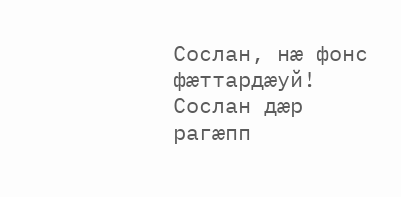Сослан, нæ фонс фæттардæуй! Сослан дæр рагæпп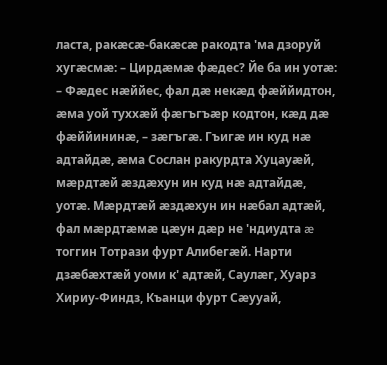ласта, ракæсæ-бакæсæ ракодта 'ма дзоруй хугæсмæ: – Цирдæмæ фæдес? Йе ба ин уотæ: – Фæдес нæййес, фал дæ некæд фæййидтон, æма уой туххæй фæгъгъæр кодтон, кæд дæ фæййининæ, – зæгъгæ. Гъигæ ин куд нæ адтайдæ, æма Сослан ракурдта Хуцауæй, мæрдтæй æздæхун ин куд нæ адтайдæ, уотæ. Мæрдтæй æздæхун ин нæбал адтæй, фал мæрдтæмæ цæун дæр не 'ндиудта æ тоггин Тотрази фурт Алибегæй. Нарти дзæбæхтæй уоми к' адтæй, Саулæг, Хуарз Хириу-Финдз, Къанци фурт Сæууай,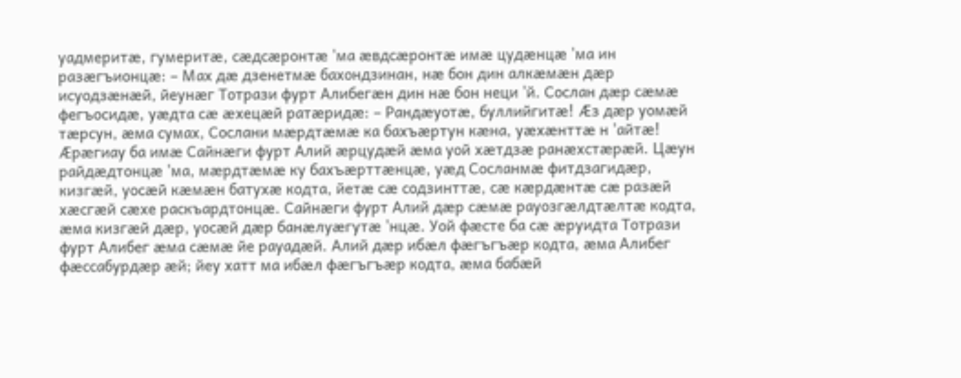уадмеритæ, гумеритæ, сæдсæронтæ 'ма æвдсæронтæ имæ цудæнцæ 'ма ин разæгъионцæ: – Мах дæ дзенетмæ бахондзинан, нæ бон дин алкæмæн дæр исуодзæнæй, йеунæг Тотрази фурт Алибегæн дин нæ бон неци 'й. Сослан дæр сæмæ фегъосидæ, уæдта сæ æхецæй ратæридæ: – Рандæуотæ, буллийгитæ! Æз дæр уомæй тæрсун, æма сумах, Сослани мæрдтæмæ ка бахъæртун кæна, уæхæнттæ н 'айтæ! Æрæгиау ба имæ Сайнæги фурт Алий æрцудæй æма уой хæтдзæ ранæхстæрæй. Цæун райдæдтонцæ 'ма, мæрдтæмæ ку бахъæрттæнцæ, уæд Сосланмæ фитдзагидæр, кизгæй, уосæй кæмæн батухæ кодта, йетæ сæ содзинттæ, сæ кæрдæнтæ сæ разæй хæсгæй сæхе раскъардтонцæ. Сайнæги фурт Алий дæр сæмæ рауозгæлдтæлтæ кодта, æма кизгæй дæр, уосæй дæр банæлуæгутæ 'нцæ. Уой фæсте ба сæ æруидта Тотрази фурт Алибег æма сæмæ йе рауадæй. Алий дæр ибæл фæгъгъæр кодта, æма Алибег фæссабурдæр æй; йеу хатт ма ибæл фæгъгъæр кодта, æма бабæй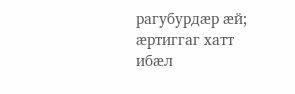рагубурдæр æй; æртиггаг хатт ибæл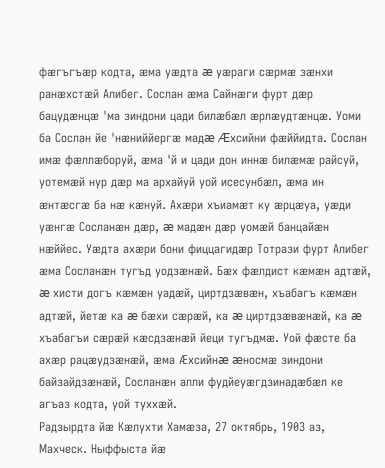фæгъгъæр кодта, æма уæдта æ уæраги сæрмæ зæнхи ранæхстæй Алибег. Сослан æма Сайнæги фурт дæр бацудæнцæ 'ма зиндони цади билæбæл æрлæудтæнцæ. Уоми ба Сослан йе 'нæниййергæ мадæ Æхсийни фæййидта. Сослан имæ фæллæборуй, æма 'й и цади дон иннæ билæмæ райсуй, уотемæй нур дæр ма архайуй уой исесунбæл, æма ин æнтæсгæ ба нæ кæнуй. Ахæри хъиамæт ку æрцæуа, уæди уæнгæ Сосланæн дæр, æ мадæн дæр уомæй банцайæн нæййес. Уæдта ахæри бони фиццагидæр Тотрази фурт Алибег æма Сосланæн тугъд уодзæнæй. Бæх фæлдист кæмæн адтæй, æ хисти догъ кæмæн уадæй, циртдзæвæн, хъабагъ кæмæн адтæй, йетæ ка æ бæхи сæрæй, ка æ циртдзæвæнæй, ка æ хъабагъи сæрæй кæсдзæнæй йеци тугъдмæ. Уой фæсте ба ахæр рацæудзæнæй, æма Æхсийнæ æносмæ зиндони байзайдзæнæй, Сосланæн алли фудйеуæгдзинадæбæл ке агъаз кодта, уой туххæй.
Радзырдта йæ Кæлухти Хамæза, 27 октябрь, 1903 аз, Махческ. Ныффыста йæ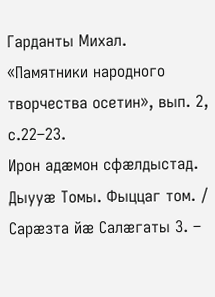Гарданты Михал. «Памятники народного творчества осетин», вып. 2, с.22–23.
Ирон адæмон сфæлдыстад. Дыууæ Томы. Фыццаг том. / Сарæзта йæ Салæгаты З. –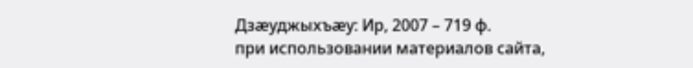Дзæуджыхъæу: Ир, 2007 – 719 ф.
при использовании материалов сайта,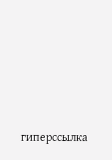гиперссылка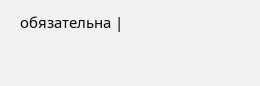обязательна |